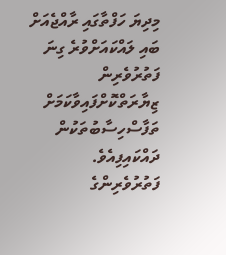މިދިޔަ ހަފްތާގައި ރާއްޖެއަށް ބައި ލައްކައަށްވުރެ ގިނަ ފަތުރުވެރިން ޒިޔާރަތްކޮށްފައިވާކަމަށް ތަފާސްހިސާބުތަކުން ދައްކައިފިއެވެ.
ފަތުރުވެރިންގެ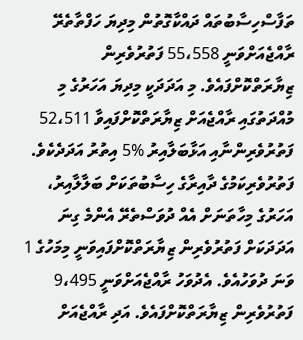ތަފާސްހިސާބުތައް ދައްކާގޮތުން މިދިޔަ ހަފްތާތެރޭ ރާއްޖެއަށްވަނީ 55،558 ފަތުރުވެރިން ޒިޔާރަތްކޮށްފައެވެ. މި އަދަދަކީ މިދިޔަ އަހަރުގެ މި މުއްދަތުގައި ރާއްޖެއަށް ޒިޔާރަތްކޮށްފައިވާ 52،511 ފަތުރުވެރިންނާއި އަޅާބަލާއިރު %5 އިތުރު އަދަދެކެވެ.
ފަތުރުވެރިކަމުގެ ދާއިރާގެ ހިސާބުތަކަށް ބަލާލާއިރު، އަހަރުގެ މިހާތަނަށް އެއް ދުވަސްތެރޭ އެންމެ ގިނަ އަދަދަކަށް ފަތުރުވެރިން ޒިޔާރަތްކޮށްފައިވަނީ މިމަހުގެ 1 ވަނަ ދުވަހުއެވެ. އެދުވަހު ރާއްޖެއަށްވަނީ 9،495 ފަތުރުވެރިން ޒިޔާރަތްކޮށްފައެވެ. އަދި ރާއްޖެއަށް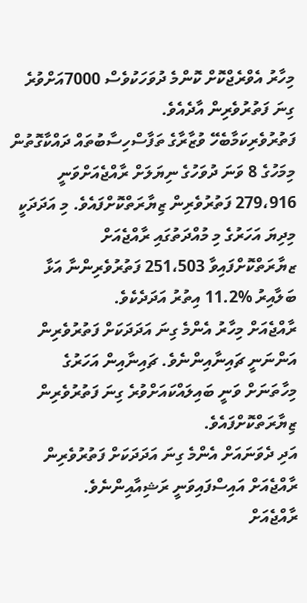މިހާރު އެވްރެޖްކޮށް ކޮންމެ ދުވަހަކުވެސް 7000އަށްވުރެ ގިނަ ފަތުރުވެރިން އާދެއެވެ.
ފަތުރުވެރިކަމާބެހޭ ވުޒާރާގެ ތަފާސްހިސާބުތައް ދައްކާގޮތުން މިމަހުގެ 8 ވަނަ ދުވަހުގެ ނިޔަލަށް ރާއްޖެއަށްވަނީ 279،916 ފަތުރުވެރިން ޒިޔާރަތްކޮށްފައެވެ. މި އަދަދަކީ މިދިޔަ އަހަރުގެ މި މުއްދަތުގައި ރާއްޖެއަށް ޒޔާރަތްކޮށްފައިވާ 251،503 ފަތުރުވެރިންނާ އަޅާ ބަލާއިރު %11.2 އިތުރު އަދަދެކެވެ.
ރާއްޖެއަށް މިހާރު އެންމެ ގިނަ އަދަދަކަށް ފަތުރުވެރިން އަންނަނީ ޗައިނާއިންނެވެ. ޗައިނާއިން އަހަރުގެ މިހާތަނަށް ވަނީ ބައިލައްކައަށްވުރެ ގިނަ ފަތުރުވެރިން ޒިޔާރަތްކޮށްފައެވެ.
އަދި ދެވަނައަށް އެންމެ ގިނަ އަދަދަކަށް ފަތުރުވެރިން ރާއްޖެއަށް އައިސްފައިވަނީ ރަޝިއާއިންނެވެ.
ރާއްޖެއަށް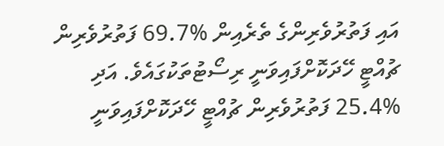އައި ފަތުރުވެރިންގެ ތެރެއިން %69.7 ފަތުރުވެރިން ޗުއްޓީ ހޭދަކޮށްފައިވަނީ ރިސޯޓުތަކުގައެވެ. އަދި %25.4 ފަތުރުވެރިން ޗުއްޓީ ހޭދަކޮށްފައިވަނީ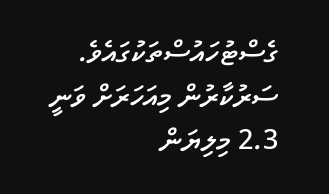ގެސްޓުހައުސްތަކުގައެވެ.
ސަރުކާރުން މިއަހަރަށް ވަނީ 2.3 މިލިޔަން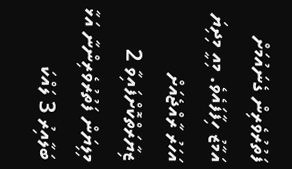ފަތުރުވެރިން ގެނައުމަށް އަމާޒު ހިފާފައެވެ. މިއީ މިދިޔަ އަހަރު ރާއްޖެއަށް ޒިޔާރަތްކޮށްފައިވާ 2 މިލިޔަން ފަތުރުވެރިންނާ އަޅާ ބަލާއިރު 3 ލައްކަ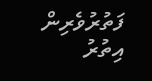ފަތުރުވެރިން އިތުރު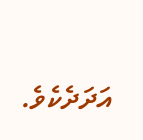އަދަދެކެވެ.